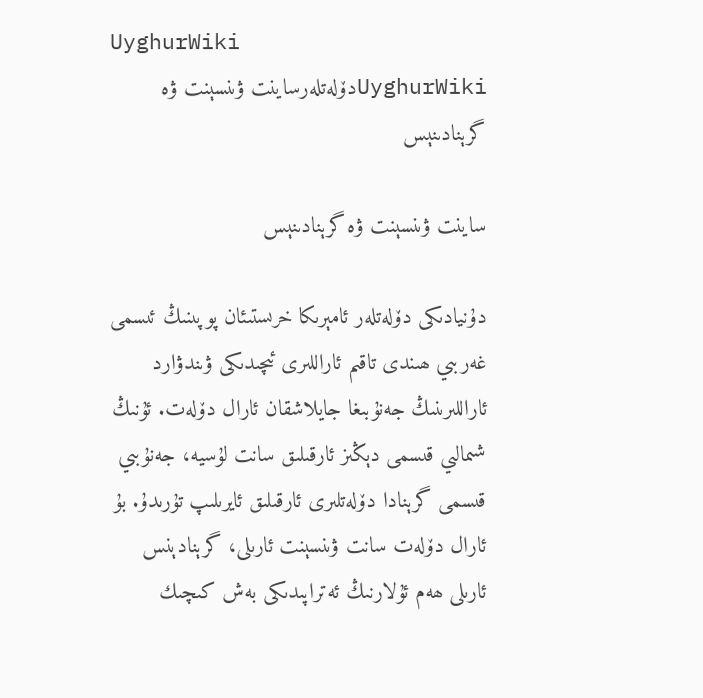UyghurWiki
UyghurWikiدۆلەتلەرساينت ۋىنسېنت ۋە گرېنادىنېس

ساينت ۋىنسېنت ۋە گرېنادىنېس

دۇنيادىكى دۆلەتلەر ئامېرىكا خرىستىئان پوپىنىڭ ئىسمى غەربىي ھىندى تاقىم ئاراللىرى ئىچىدىكى ۋىندۋارد ئاراللىرىنىڭ جەنۇبىغا جايلاشقان ئارال دۆلەت. ئۇنىڭ شىمالىي قىسمى دېڭىز ئارقىلىق سانت لۇسيە، جەنۇبىي قىسمى گرېنادا دۆلەتلىرى ئارقىلىق ئايرىلىپ تۇرىدۇ. بۇ ئارال دۆلەت سانت ۋىنسېنت ئارىلى، گرېنادېنس ئارىلى ھەم ئۇلارنىڭ ئەتراپىدىكى بەش كىچىك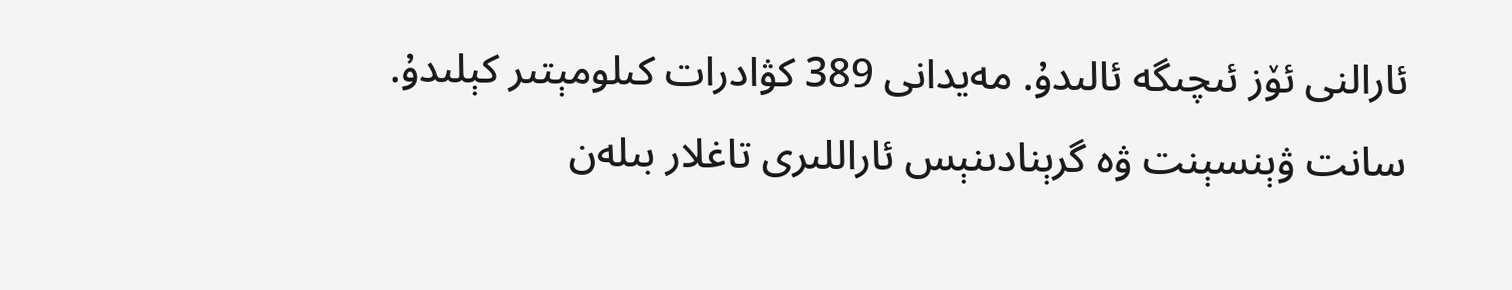ئارالنى ئۆز ئىچىگە ئالىدۇ. مەيدانى 389 كۋادرات كىلومېتىر كېلىدۇ. سانت ۋېنسېنت ۋە گرېنادىنېس ئاراللىرى تاغلار بىلەن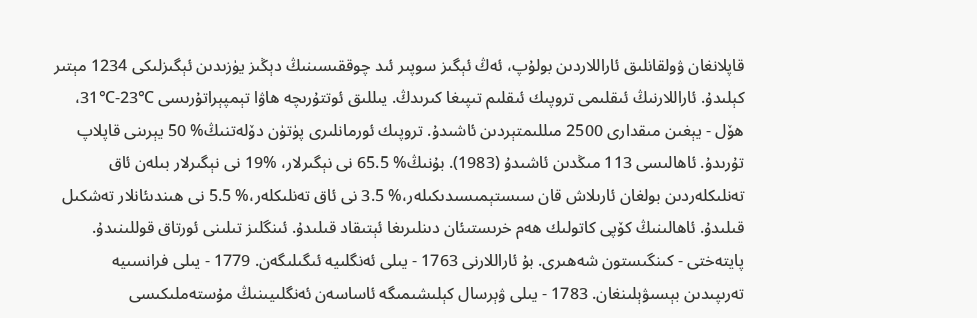قاپلانغان ۋولقانلىق ئاراللاردىن بولۇپ، ئەڭ ئېگىز سوپىر ئىد چوققىسىنىڭ دېڭىز يۈزىدىن ئېگىزلىكى 1234 مېتىر كېلىدۇ. ئاراللارنىڭ ئىقلىمى تروپىك ئىقلىم تىپىغا كىرىدڭ. يىللىق ئوتتۇرىچە ھاۋا تېمپېراتۇرىسى ℃23-℃31، ھۆل - يېغىن مىقدارى 2500 مىللىمتېردىن ئاشىدۇ. تروپىك ئورمانلىرى پۈتۈن دۆلەتنىڭ% 50 يېرىنى قاپلاپ تۇرىدۇ. ئاھالىسى 113 مىڭدىن ئاشىدۇ (1983). بۇنىڭ% 65.5 نى نېگىرلار، %19 نى نېگىرلار بىلەن ئاق تەنلىكلەردىن بولغان ئارىلاش قان سىستېمىسىدىكىلەر،% 3.5 نى ئاق تەنلىكلەر،% 5.5 نى ھىندىئانلار تەشكىل قىلىدۇ. ئاھالىنىڭ كۆپى كاتولىك ھەم خرىستىئان دىنلىرىغا ئېتىقاد قىلىدۇ. ئىنگلىز تىلىنى ئورتاق قوللىنىدۇ. پايتەختى - كىنگىستون شەھىرى. بۇ ئاراللارنى 1763 - يىلى ئەنگلىيە ئىگىلىگەن. 1779 - يىلى فرانسىيە تەرىپىدىن بېسىۋېلىنغان. 1783 - يىلى ۋېرسال كېلىشىمىگە ئاساسەن ئەنگلىيىنىڭ مۇستەملىكىسى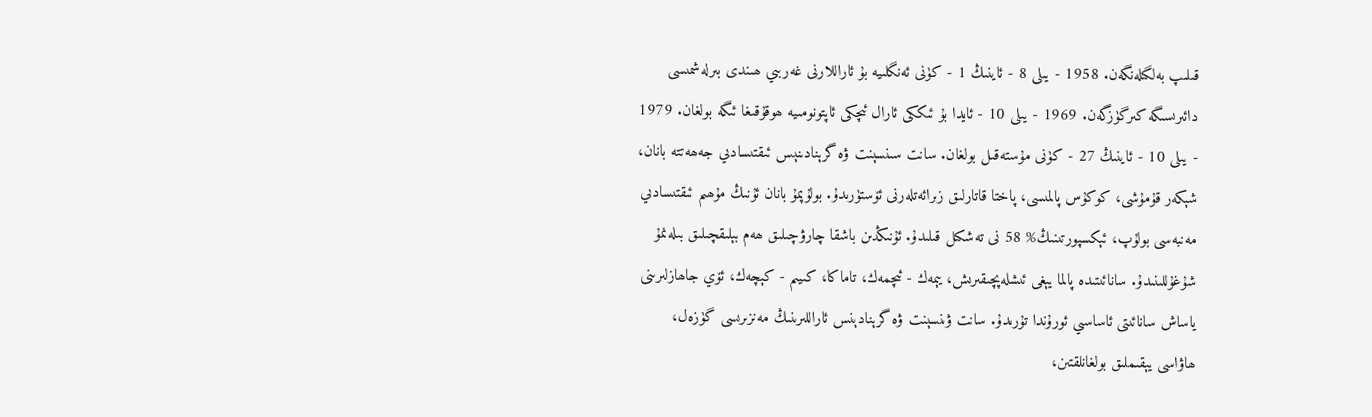قىلىپ بەلگىلەنگەن. 1958 - يىلى 8 - ئاينىڭ 1 - كۈنى ئەنگلىيە بۇ ئاراللارنى غەربىي ھىندى بىرلەشمىسى دائىرىسىگە كىرگۈزگەن. 1969 - يىلى 10 - ئايدا بۇ ئىككى ئارال ئىچكى ئاپتونومىيە ھوقۇقىغا ئىگە بولغان. 1979 - يىلى 10 - ئاينىڭ 27 - كۈنى مۇستەقىل بولغان. سانت سىنسېنت ۋە گرېنادىنېس ئىقتىسادىي جەھەتتە بانان، شېكەر قۇمۇشى، كوكۇس پالمىسى، پاختا قاتارلىق زىرائەتلەرنى ئۆستۈرىدۇ. بولۇپمۇ بانان ئۇنىڭ مۇھىم ئىقتىسادىي مەنبەسى بولۇپ، ئېكسپورتىنىڭ% 58 نى تەشكىل قىلىدۇ. ئۇنىڭدىن باشقا چارۋچىلىق ھەم بېلىقچىلىق بىلەنمۇ شۇغۇللىنىدۇ. سانائىتىدە پالما يېغى ئىشلەپچىقىرىش، يېمەك - ئىچمەك، تاماكا، كىيىم - كېچەك، ئۆي جاھازلىرىنى ياساش سانائىتى ئاساسىي ئورۇندا تۇرىدۇ. سانت ۋىنسېنت ۋە گرېنادېنس ئاراللىرىنىڭ مەنزىرىسى گۈزەل، ھاۋاسى يېقىملىق بولغانلقتىن،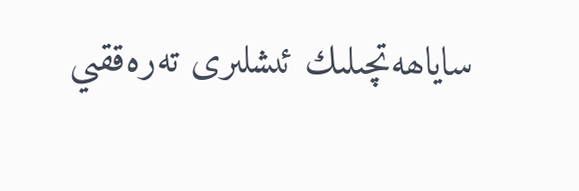ساياھەتچىلىك ئىشلىرى تەرەققىي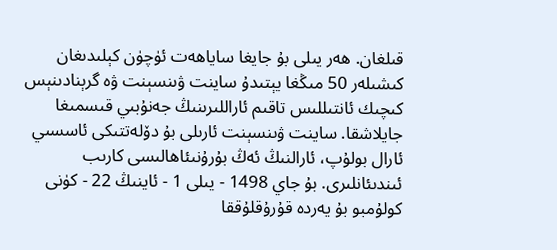قىلغان. ھەر يىلى بۇ جايغا ساياھەت ئۈچۈن كېلىدىغان كىشىلەر 50 مىڭغا يېتىدۇ ساينت ۋىنسېنت ۋە گرېنادىنېس كىچىك ئانتىللىس تاقىم ئاراللىرىنىڭ جەنۇبىي قىسمىغا جايلاشقا. ساينت ۋىنسېنت ئارىلى بۇ دۆلەتتىكى ئاسسىي ئارال بولۇپ، ئارالنىڭ ئەڭ بۇرۇنىئاھالىسى كارىب ئىندىئانلىرى. بۇ جاي 1498 - يىلى 1 - ئاينىڭ 22 - كۈنى كولۇمبو بۇ يەردە قۇرۇقلۇققا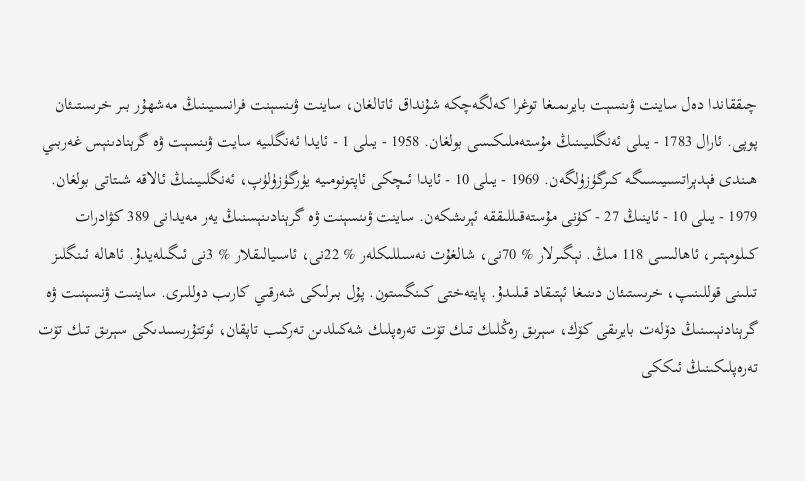چىققاندا دەل ساينت ۋىنسېت بايرىمىغا توغرا كەلگەچكە شۇنداق ئاتالغان، ساينت ۋىنسېنت فرانسىيىنىڭ مەشھۇر بىر خرىستىئان پوپى. ئارال 1783 - يىلى ئەنگلىيىنىڭ مۇستەملىكىسى بولغان. 1958 - يىلى 1 - ئايدا ئەنگلىيە سايت ۋىنسېت ۋە گرېنادىنېس غەربىي ھىندى فېدېراتسىيىسىگە كىرگۈزۈلگەن. 1969 - يىلى 10 - ئايدا ئىچكى ئاپتونومىيە يۈرگۈزۈلۈپ، ئەنگلىيىنىڭ ئالاقە شىتاتى بولغان. 1979 - يىلى 10 - ئاينىڭ 27 - كۈنى مۇستەقىللىققە ئېرىشكەن. ساينت ۋىنسېنت ۋە گرېنادىنېسنىڭ يەر مەيدانى 389 كۋادرات كىلومېتىر، ئاھالىسى 118 مىڭ. نېگىرلار % 70نى، شالغۇت نەسىللىكلەر % 22نى، ئاسىيالىقلار % 3نى ئىگىلەيدۇ. ئاھالە ئىنگلىز تىلىنى قوللىنىپ، خرىستىئان دىنىغا ئېتىقاد قىلىدۇ. پايتەختى كىنگستون. پۇل بىرلىكى شەرقىي كارىب دوللىرى. ساينىت ۋنسېنىت ۋە گرېنادنېسنىڭ دۆلەت بايرىقى كۆك، سېرىق رەڭلىك تىك تۆت تەرەپلىك شەكىلدىن تەركىب تاپقان، ئوتتۇرىسىدىكى سېرىق تىك تۆت تەرەپلىكىنىڭ ئىككى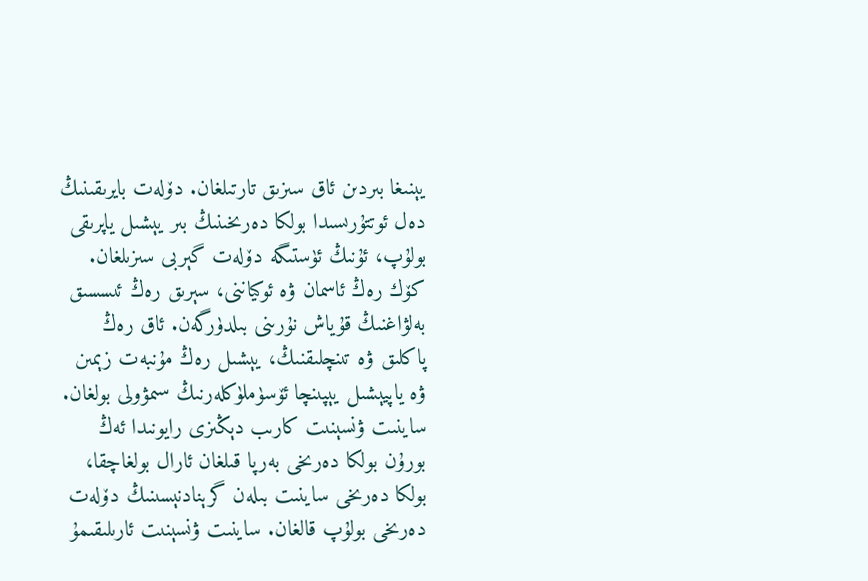يېنىغا بىردىن ئاق سىزىق تارتىلغان. دۆلەت بايرىقىنىڭ دەل ئوتتۇرىسىدا بولكا دەرىخىنىڭ بىر يېشىل ياپرىقى بولۇپ، ئۇنىڭ ئۈستىگە دۆلەت گېربى سىزىلغان. كۆك رەڭ ئاسمان ۋە ئوكياننى، سېرىق رەڭ ئىسسىق بەلۋاغنىڭ قۇياش نۇرىنى بىلدۈرگەن. ئاق رەڭ پاكلىق ۋە تىنچلىقنىڭ، يېشىل رەڭ مۇنبەت زېمىن ۋە ياپيېشىل يېپىنچا ئۆسۈملۈكلەرنىڭ سىمۋولى بولغان. ساينىت ۋنسېنىت كارىب دېڭىزى رايونىدا ئەڭ بورۇن بولكا دەرىخى بەرپا قىلغان ئارال بولغاچقا، بولكا دەرىخى ساينىت بىلەن گرېنادنېسىنىڭ دۆلەت دەرىخى بولۇپ قالغان. ساينىت ۋنسېنىت ئارىلىقىمۇ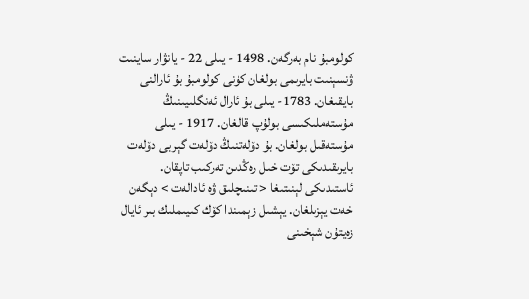كولومبۇ نام بەرگەن. 1498 - يىلى 22 - يانۋار ساينىت ۋنسېنىت بايرىمى بولغان كۈنى كولومبۇ بۇ ئارالنى بايقىغان. 1783- يىلى بۇ ئارال ئەنگلىيىنىڭ مۇستەملىكىسى بولۇپ قالغان. 1917 - يىلى مۇستەقىل بولغان. بۇ دۆلەتنىڭ دۆلەت گېربى دۆلەت بايرىقىدىكى تۆت خىل رەڭدىن تەركىب تاپقان. ئاستىدىكى لېنىتىغا < تىنىچلىق ۋە ئادالەت > دېگەن خەت يېزىلغان. يېشىل زېمىندا كۆك كىيىملىك بىر ئايال زەيتۇن شېخىنى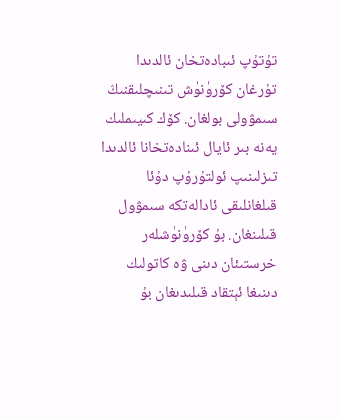تۇتۇپ ئىبادەتخان ئالدىدا تۇرغان كۆرۈنۈش تىنىچلىقنىڭ سىمۋولى بولغان. كۆك كىيىملىك يەنە بىر ئايال ئىنادەتخانا ئالدىدا تىزلىنىپ ئولتۇرۇپ دۇئا قىلغانلىقى ئادالەتكە سىمۋول قىلىنغان. بۇ كۆرۈنۈشلەر خرستىئان دىنى ۋە كاتولىك دىنىغا ئېتقاد قىلىدىغان بۇ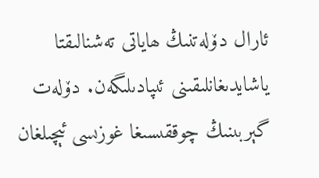ئارال دۆلەتنىڭ ھاياتى تەشنالىقتا ياشايدىغانلىقىنى ئىپادىلىگەن. دۆلەت گېربىنىڭ چوققىسىغا غوزىسى ئېچىلغان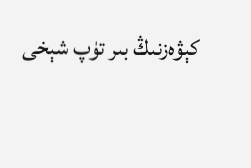كېۋەزنىڭ بىر تۈپ شېخى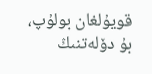قويۇلغان بولۇپ، بۇ دۆلەتنىڭ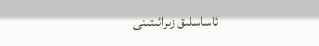ئاساسلىق زىرائىتىنى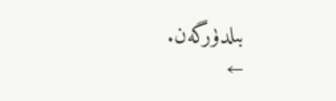بىلدۈرگەن.
←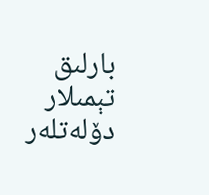بارلىق تېمىلار دۆلەتلەر